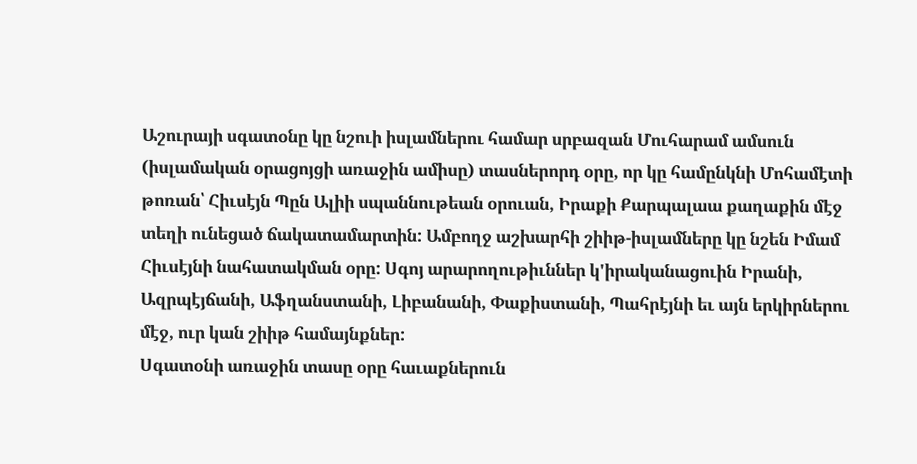Աշուրայի սգատօնը կը նշուի իսլամներու համար սրբազան Մուհարամ ամսուն (իսլամական օրացոյցի առաջին ամիսը) տասներորդ օրը, որ կը համընկնի Մոհամէտի թոռան՝ Հիւսէյն Պըն Ալիի սպաննութեան օրուան, Իրաքի Քարպալաա քաղաքին մէջ տեղի ունեցած ճակատամարտին: Ամբողջ աշխարհի շիիթ-իսլամները կը նշեն Իմամ Հիւսէյնի նահատակման օրը: Սգոյ արարողութիւններ կ'իրականացուին Իրանի, Ազրպէյճանի, Աֆղանստանի, Լիբանանի, Փաքիստանի, Պահրէյնի եւ այն երկիրներու մէջ, ուր կան շիիթ համայնքներ:
Սգատօնի առաջին տասը օրը հաւաքներուն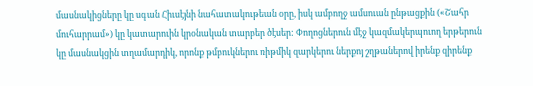մասնակիցները կը սգան Հիւսէյնի նահատակութեան օրը, իսկ ամբողջ ամսուան ընթացքին («Շահր մուհարրամ») կը կատարուին կրօնական տարբեր ծէսեր: Փողոցներուն մէջ կազմակերպուող երթերուն կը մասնակցին տղամարդիկ, որոնք թմբուկներու ռիթմիկ զարկերու ներքոյ շղթաներով իրենք զիրենք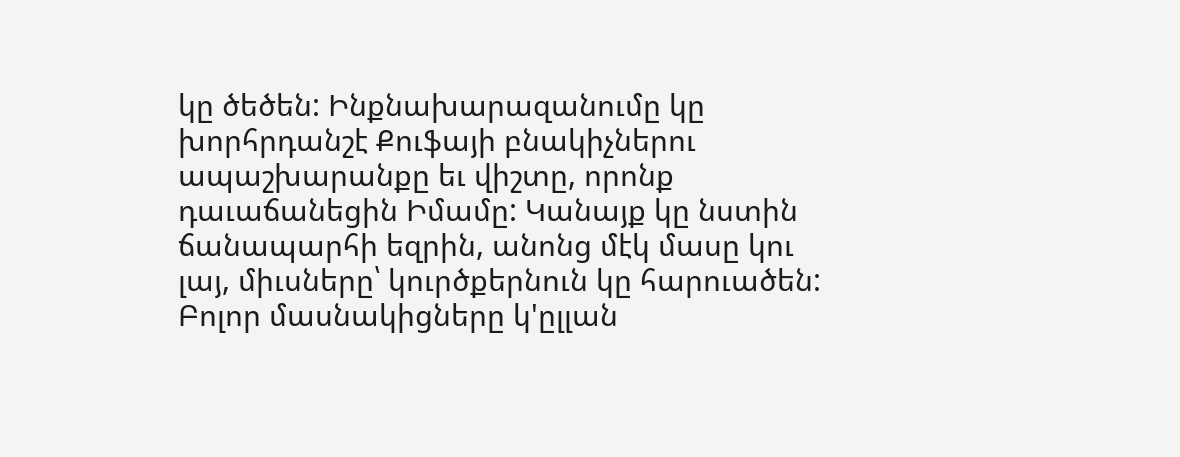կը ծեծեն: Ինքնախարազանումը կը խորհրդանշէ Քուֆայի բնակիչներու ապաշխարանքը եւ վիշտը, որոնք դաւաճանեցին Իմամը: Կանայք կը նստին ճանապարհի եզրին, անոնց մէկ մասը կու լայ, միւսները՝ կուրծքերնուն կը հարուածեն: Բոլոր մասնակիցները կ'ըլլան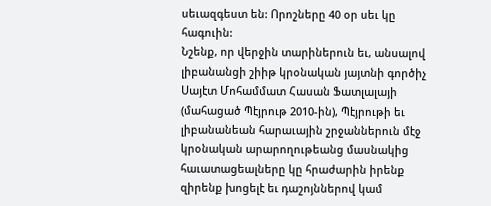սեւազգեստ են: Որոշները 40 օր սեւ կը հագուին:
Նշենք, որ վերջին տարիներուն եւ, անսալով լիբանանցի շիիթ կրօնական յայտնի գործիչ Սայէտ Մոհամմատ Հասան Ֆատլալայի (մահացած Պէյրութ 2010-ին), Պէյրութի եւ լիբանանեան հարաւային շրջաններուն մէջ կրօնական արարողութեանց մասնակից հաւատացեալները կը հրաժարին իրենք զիրենք խոցելէ եւ դաշոյններով կամ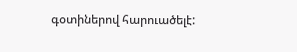գօտիներով հարուածելէ: